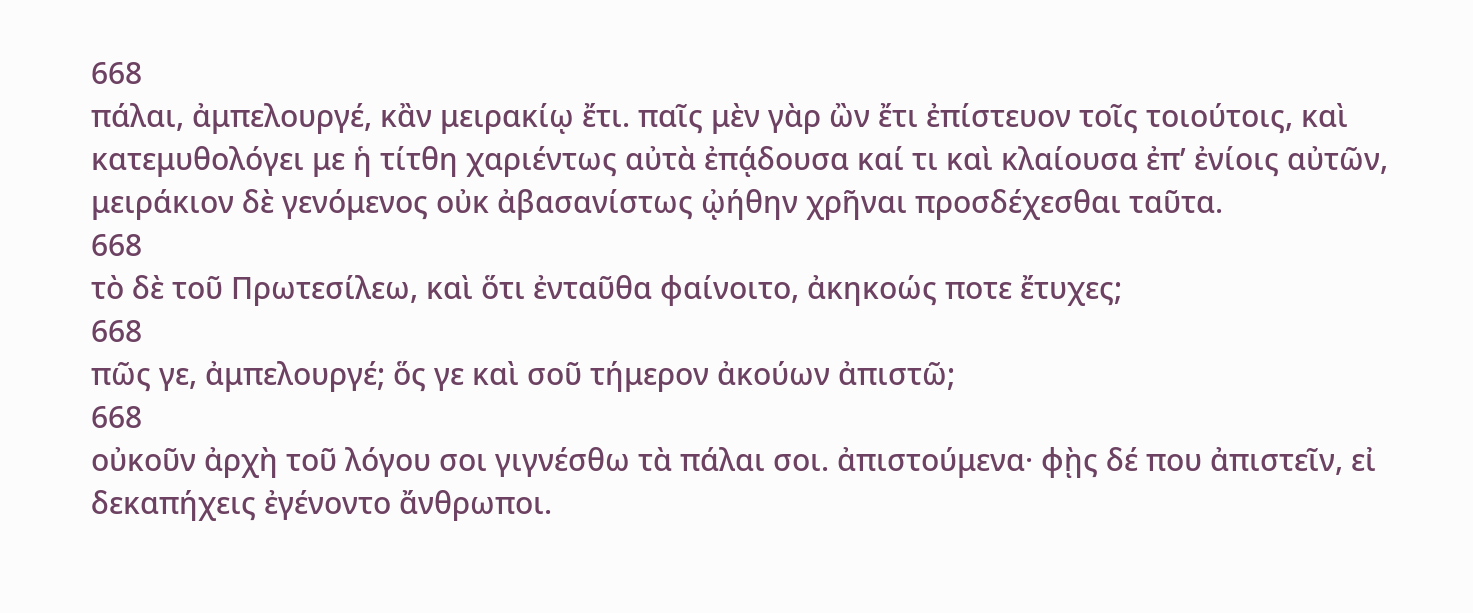668
πάλαι, ἀμπελουργέ, κἂν μειρακίῳ ἔτι. παῖς μὲν γὰρ ὢν ἔτι ἐπίστευον τοῖς τοιούτοις, καὶ κατεμυθολόγει με ἡ τίτθη χαριέντως αὐτὰ ἐπᾴδουσα καί τι καὶ κλαίουσα ἐπʼ ἐνίοις αὐτῶν, μειράκιον δὲ γενόμενος οὐκ ἀβασανίστως ᾠήθην χρῆναι προσδέχεσθαι ταῦτα.
668
τὸ δὲ τοῦ Πρωτεσίλεω, καὶ ὅτι ἐνταῦθα φαίνοιτο, ἀκηκοώς ποτε ἔτυχες;
668
πῶς γε, ἀμπελουργέ; ὅς γε καὶ σοῦ τήμερον ἀκούων ἀπιστῶ;
668
οὐκοῦν ἀρχὴ τοῦ λόγου σοι γιγνέσθω τὰ πάλαι σοι. ἀπιστούμενα· φῂς δέ που ἀπιστεῖν, εἰ δεκαπήχεις ἐγένοντο ἄνθρωποι.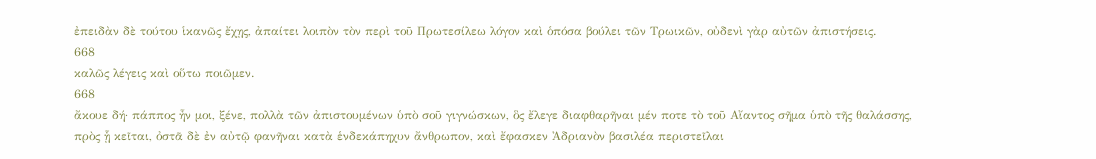ἐπειδὰν δὲ τούτου ἱκανῶς ἔχῃς, ἀπαίτει λοιπὸν τὸν περὶ τοῦ Πρωτεσίλεω λόγον καὶ ὁπόσα βούλει τῶν Τρωικῶν, οὐδενὶ γὰρ αὐτῶν ἀπιστήσεις.
668
καλῶς λέγεις καὶ οὕτω ποιῶμεν.
668
ἄκουε δή· πάππος ἦν μοι, ξένε, πολλὰ τῶν ἀπιστουμένων ὑπὸ σοῦ γιγνώσκων, ὃς ἔλεγε διαφθαρῆναι μέν ποτε τὸ τοῦ Αἴαντος σῆμα ὑπὸ τῆς θαλάσσης, πρὸς ᾗ κεῖται, ὀστᾶ δὲ ἐν αὐτῷ φανῆναι κατὰ ἑνδεκάπηχυν ἄνθρωπον, καὶ ἔφασκεν Ἀδριανὸν βασιλέα περιστεῖλαι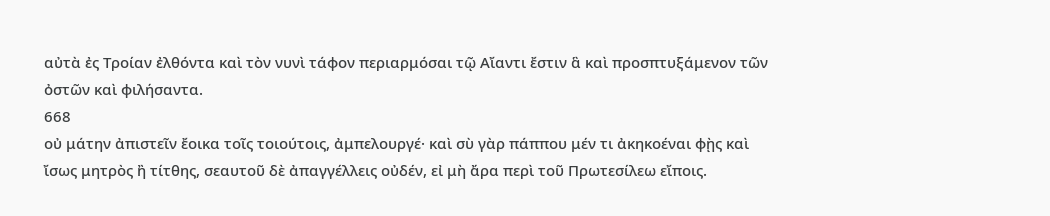αὐτὰ ἐς Τροίαν ἐλθόντα καὶ τὸν νυνὶ τάφον περιαρμόσαι τῷ Αἴαντι ἔστιν ἃ καὶ προσπτυξάμενον τῶν ὀστῶν καὶ φιλήσαντα.
668
οὐ μάτην ἀπιστεῖν ἔοικα τοῖς τοιούτοις, ἀμπελουργέ· καὶ σὺ γὰρ πάππου μέν τι ἀκηκοέναι φῂς καὶ ἴσως μητρὸς ἢ τίτθης, σεαυτοῦ δὲ ἀπαγγέλλεις οὐδέν, εἰ μὴ ἄρα περὶ τοῦ Πρωτεσίλεω εἴποις.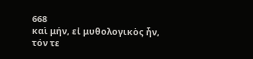668
καὶ μήν, εἰ μυθολογικὸς ἦν, τόν τε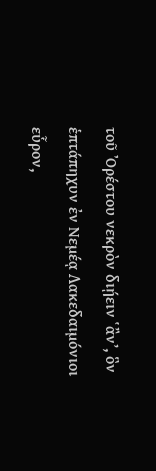τοῦ Ὀρέστου νεκρὸν διῄειν ʽἂνʼ, ὃν ἑπτάπηχυν ἐν Νεμέᾳ Λακεδαιμόνιοι εὗρον,